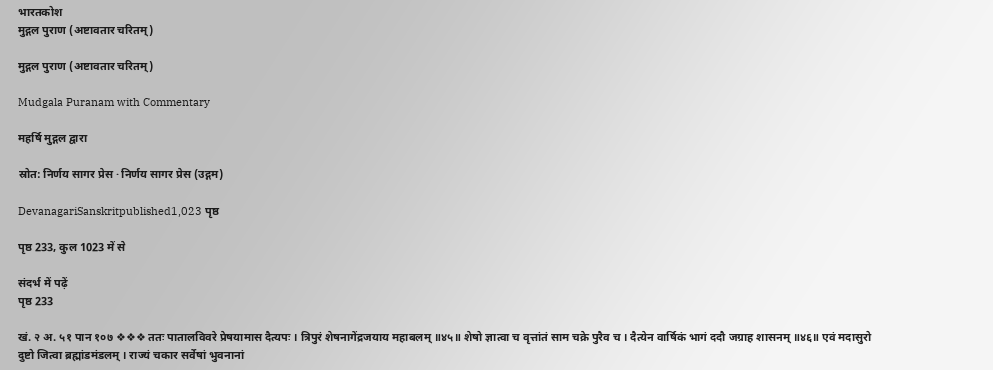भारतकोश
मुद्गल पुराण (अष्टावतार चरितम्)

मुद्गल पुराण (अष्टावतार चरितम्)

Mudgala Puranam with Commentary

महर्षि मुद्गल द्वारा

स्रोत: निर्णय सागर प्रेस · निर्णय सागर प्रेस (उद्गम)

DevanagariSanskritpublished1,023 पृष्ठ

पृष्ठ 233, कुल 1023 में से

संदर्भ में पढ़ें
पृष्ठ 233

खं. २ अ. ५१ पान १०७ ❖❖❖ ततः पातालविवरे प्रेषयामास दैत्यपः । त्रिपुरं शेषनागेंद्रजयाय महाबलम् ॥४५॥ शेषो ज्ञात्वा च वृत्तांतं साम चक्रे पुरैव च । दैत्येन वार्षिकं भागं ददौ जग्राह शासनम् ॥४६॥ एवं मदासुरो दुष्टो जित्वा ब्रह्मांडमंडलम् । राज्यं चकार सर्वेषां भुवनानां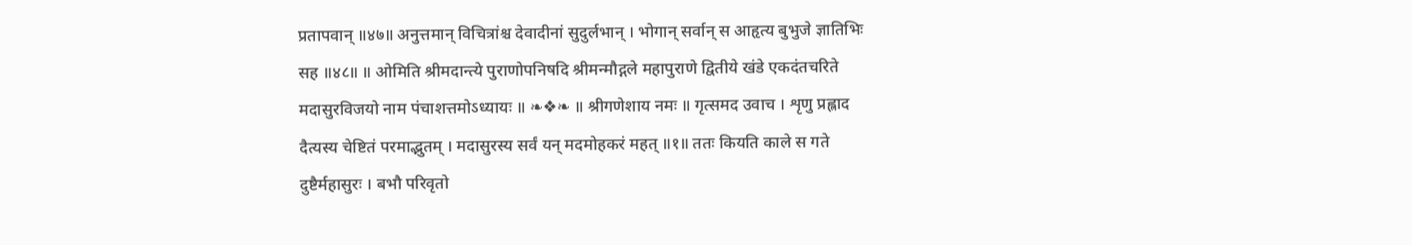प्रतापवान् ॥४७॥ अनुत्तमान् विचित्रांश्च देवादीनां सुदुर्लभान् । भोगान् सर्वान् स आहृत्य बुभुजे ज्ञातिभिः सह ॥४८॥ ॥ ओमिति श्रीमदान्त्ये पुराणोपनिषदि श्रीमन्मौद्गले महापुराणे द्वितीये खंडे एकदंतचरिते मदासुरविजयो नाम पंचाशत्तमोऽध्यायः ॥ ❧❖❧ ॥ श्रीगणेशाय नमः ॥ गृत्समद उवाच । शृणु प्रह्लाद दैत्यस्य चेष्टितं परमाद्भुतम् । मदासुरस्य सर्वं यन् मदमोहकरं महत् ॥१॥ ततः कियति काले स गते दुष्टैर्महासुरः । बभौ परिवृतो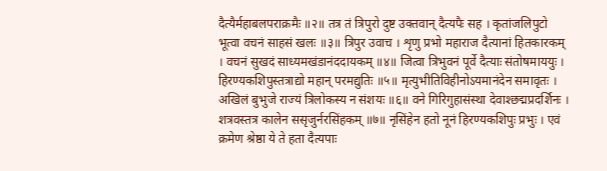दैत्यैर्महाबलपराक्रमैः ॥२॥ तत्र तं त्रिपुरो दुष्ट उक्तवान् दैत्यपैः सह । कृतांजलिपुटो भूत्वा वचनं साहसं खलः ॥३॥ त्रिपुर उवाच । शृणु प्रभो महाराज दैत्यानां हितकारकम् । वचनं सुखदं साध्यमखंडानंददायकम् ॥४॥ जित्वा त्रिभुवनं पूर्वे दैत्याः संतोषमाययुः । हिरण्यकशिपुस्तत्राद्यो महान् परमद्युतिः ॥५॥ मृत्युभीतिविहीनोऽयमानंदेन समावृतः । अखिलं बुभुजे राज्यं त्रिलोकस्य न संशयः ॥६॥ वने गिरिगुहासंस्था देवाश्छद्मप्रदर्शिनः । शत्रवस्तत्र कालेन ससृजुर्नरसिंहकम् ॥७॥ नृसिंहेन हतो नूनं हिरण्यकशिपुः प्रभुः । एवं क्रमेण श्रेष्ठा ये ते हता दैत्यपाः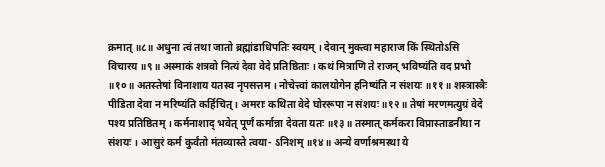क्रमात् ॥८॥ अधुना त्वं तथा जातो ब्रह्मांडाधिपतिः स्वयम् । देवान् मुक्त्वा महाराज किं स्थितोऽसि विचारय ॥९॥ अस्माकं शत्रवो नित्यं देवा वेदे प्रतिष्ठिताः । कथं मित्राणि ते राजन् भविष्यंति वद प्रभो ॥१०॥ अतस्तेषां विनाशाय यतस्व नृपसत्तम । नोचेत्त्वां कालयोगेन हनिष्यंति न संशयः ॥११॥ शस्त्रास्त्रैः पीडिता देवा न मरिष्यंति कर्हिचित् । अमराः कथिता वेदे घोररूपा न संशयः ॥१२॥ तेषां मरणमत्युग्रं वेदे पश्य प्रतिष्ठितम् । कर्मनाशाद् भवेत् पूर्णं कर्मान्ना देवता यतः ॥१३॥ तस्मात् कर्मकरा विप्रास्ताडनीया न संशयः । आसुरं कर्म कुर्वंतो मंतव्यास्ते त्वया- ऽनिशम् ॥१४॥ अन्ये वर्णाश्रमस्था ये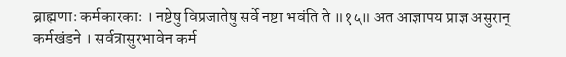ब्राह्मणाः कर्मकारकाः । नष्टेषु विप्रजातेषु सर्वे नष्टा भवंति ते ॥१५॥ अत आज्ञापय प्राज्ञ असुरान् कर्मखंडने । सर्वत्रासुरभावेन कर्म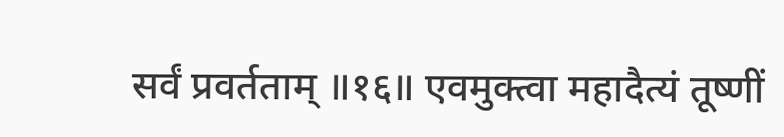सर्वं प्रवर्तताम् ॥१६॥ एवमुक्त्वा महादैत्यं तूष्णीं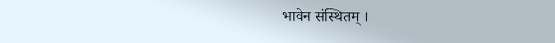भावेन संस्थितम् ।